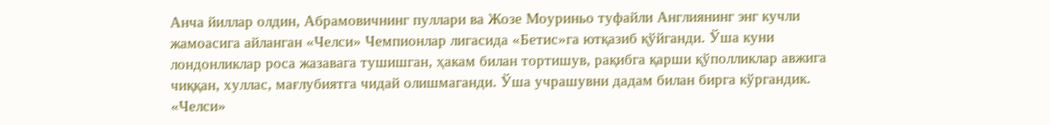Анча йиллар олдин, Абрамовичнинг пуллари ва Жозе Моуриньо туфайли Англиянинг энг кучли жамоасига айланган «Челси» Чемпионлар лигасида «Бетис»га ютқазиб қўйганди. Ўша куни лондонликлар роса жазавага тушишган, ҳакам билан тортишув, рақибга қарши қўполликлар авжига чиққан, хуллас, мағлубиятга чидай олишмаганди. Ўша учрашувни дадам билан бирга кўргандик. «Челси»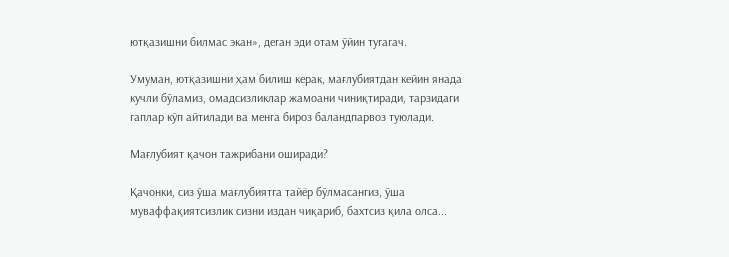ютқазишни билмас экан», деган эди отам ўйин тугагач.

Умуман, ютқазишни ҳам билиш керак, мағлубиятдан кейин янада кучли бўламиз, омадсизликлар жамоани чиниқтиради, тарзидаги гаплар кўп айтилади ва менга бироз баландпарвоз туюлади.

Мағлубият қачон тажрибани оширади?

Қачонки, сиз ўша мағлубиятга тайёр бўлмасангиз, ўша муваффақиятсизлик сизни издан чиқариб, бахтсиз қила олса...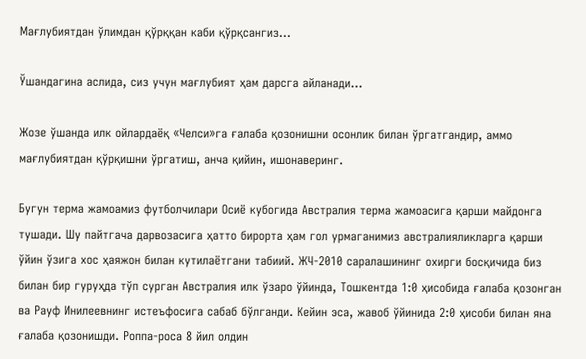Мағлубиятдан ўлимдан қўрққан каби қўрқсангиз…

Ўшандагина аслида, сиз учун мағлубият ҳам дарсга айланади…

Жозе ўшанда илк ойлардаёқ «Челси»га ғалаба қозонишни осонлик билан ўргатгандир, аммо мағлубиятдан қўрқишни ўргатиш, анча қийин, ишонаверинг.

Бугун терма жамоамиз футболчилари Осиё кубогида Австралия терма жамоасига қарши майдонга тушади. Шу пайтгача дарвозасига ҳатто бирорта ҳам гол урмаганимиз австралияликларга қарши ўйин ўзига хос ҳаяжон билан кутилаётгани табиий. ЖЧ-2010 саралашининг охирги босқичида биз билан бир гуруҳда тўп сурган Австралия илк ўзаро ўйинда, Тошкентда 1:0 ҳисобида ғалаба қозонган ва Рауф Инилеевнинг истеъфосига сабаб бўлганди. Кейин эса, жавоб ўйинида 2:0 ҳисоби билан яна ғалаба қозонишди. Роппа-роса 8 йил олдин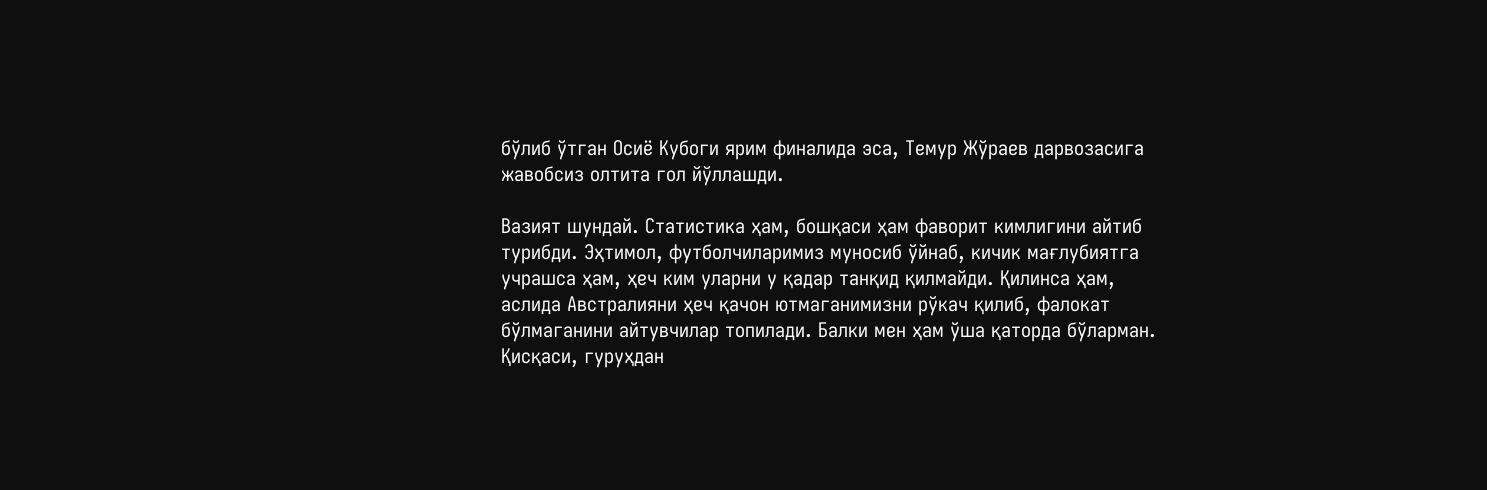бўлиб ўтган Осиё Кубоги ярим финалида эса, Темур Жўраев дарвозасига жавобсиз олтита гол йўллашди.

Вазият шундай. Статистика ҳам, бошқаси ҳам фаворит кимлигини айтиб турибди. Эҳтимол, футболчиларимиз муносиб ўйнаб, кичик мағлубиятга учрашса ҳам, ҳеч ким уларни у қадар танқид қилмайди. Қилинса ҳам, аслида Австралияни ҳеч қачон ютмаганимизни рўкач қилиб, фалокат бўлмаганини айтувчилар топилади. Балки мен ҳам ўша қаторда бўларман. Қисқаси, гуруҳдан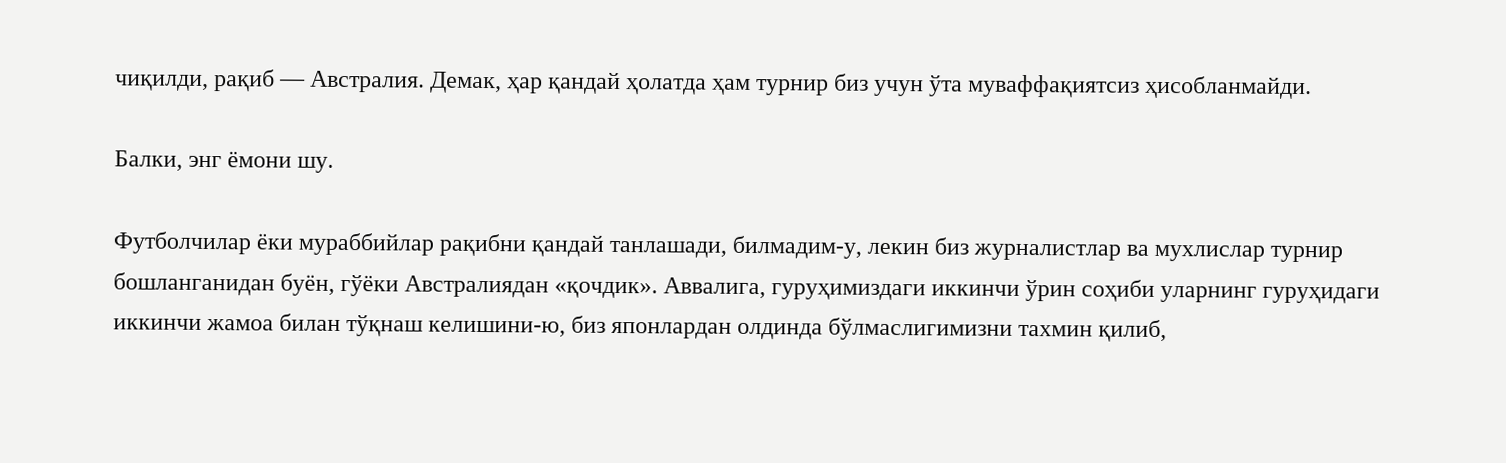чиқилди, рақиб — Австралия. Демак, ҳар қандай ҳолатда ҳам турнир биз учун ўта муваффақиятсиз ҳисобланмайди.

Балки, энг ёмони шу.

Футболчилар ёки мураббийлар рақибни қандай танлашади, билмадим-у, лекин биз журналистлар ва мухлислар турнир бошланганидан буён, гўёки Австралиядан «қочдик». Аввалига, гуруҳимиздаги иккинчи ўрин соҳиби уларнинг гуруҳидаги иккинчи жамоа билан тўқнаш келишини-ю, биз японлардан олдинда бўлмаслигимизни тахмин қилиб,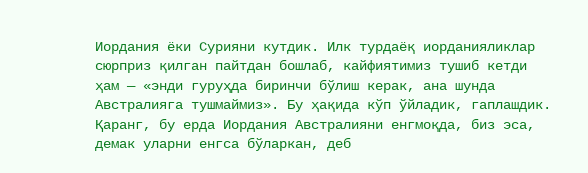Иордания ёки Сурияни кутдик. Илк турдаёқ иорданияликлар сюрприз қилган пайтдан бошлаб, кайфиятимиз тушиб кетди ҳам — «энди гуруҳда биринчи бўлиш керак, ана шунда Австралияга тушмаймиз». Бу ҳақида кўп ўйладик, гаплашдик. Қаранг, бу ерда Иордания Австралияни енгмоқда, биз эса, демак уларни енгса бўларкан, деб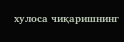хулоса чиқаришнинг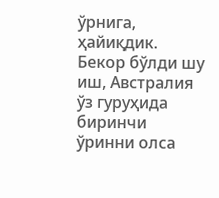ўрнига, ҳайиқдик. Бекор бўлди шу иш, Австралия ўз гуруҳида биринчи ўринни олса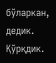бўларкан, дедик. Қўрқдик.